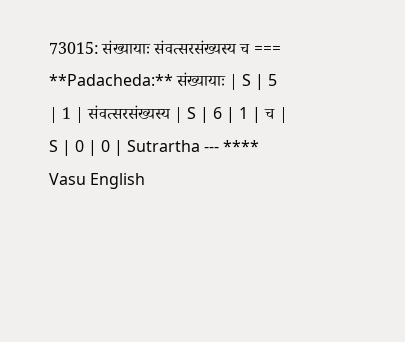73015: संख्यायाः संवत्सरसंख्यस्य च === **Padacheda:** संख्यायाः | S | 5 | 1 | संवत्सरसंख्यस्य | S | 6 | 1 | च | S | 0 | 0 | Sutrartha --- **** Vasu English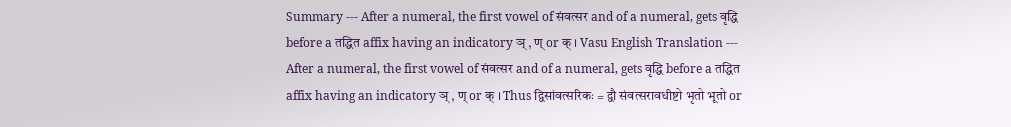Summary --- After a numeral, the first vowel of संवत्सर and of a numeral, gets वृद्धि before a तद्धित affix having an indicatory ञ् , ण् or क् । Vasu English Translation --- After a numeral, the first vowel of संवत्सर and of a numeral, gets वृद्धि before a तद्धित affix having an indicatory ञ् , ण् or क् । Thus द्विसांवत्सरिकः = द्वौ संवत्सरावधीष्टो भृतो भूतो or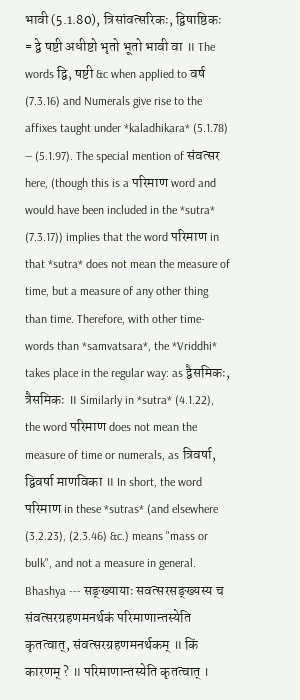भावी (5.1.80), त्रिसांवत्सरिकः, द्विषाष्ठिकः = द्वे षष्टी अधीष्टो भृतो भूतो भावी वा ॥ The words द्वि, षष्टी &c when applied to वर्ष (7.3.16) and Numerals give rise to the affixes taught under *kaladhikara* (5.1.78) — (5.1.97). The special mention of संवत्सर here, (though this is a परिमाण word and would have been included in the *sutra* (7.3.17)) implies that the word परिमाण in that *sutra* does not mean the measure of time, but a measure of any other thing than time. Therefore, with other time-words than *samvatsara*, the *Vriddhi* takes place in the regular way: as द्वैसमिकः, त्रैसमिकः ॥ Similarly in *sutra* (4.1.22), the word परिमाण does not mean the measure of time or numerals, as त्रिवर्षा, द्विवर्षा माणविका ॥ In short, the word परिमाण in these *sutras* (and elsewhere (3.2.23), (2.3.46) &c.) means "mass or bulk", and not a measure in general. Bhashya --- सङ्ख्यायाः सवत्सरसङ्ख्यस्य च संवत्सरग्रहणमनर्थकं परिमाणान्तस्येति कृतत्वात्, संवत्सरग्रहणमनर्थकम् ॥ किं कारणम् ? ॥ परिमाणान्तस्येति कृतत्वात् ।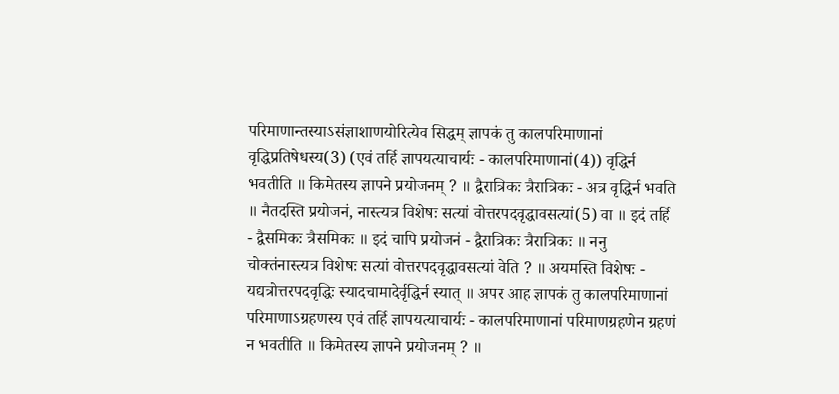परिमाणान्तस्याऽसंज्ञाशाणयोरित्येव सिद्धम् ज्ञापकं तु कालपरिमाणानां वृद्धिप्रतिषेधस्य(3) (एवं तर्हि ज्ञापयत्याचार्यः - कालपरिमाणानां(4)) वृद्धिर्न भवतीति ॥ किमेतस्य ज्ञापने प्रयोजनम् ? ॥ द्वैरात्रिकः त्रैरात्रिकः - अत्र वृद्धिर्न भवति ॥ नैतदस्ति प्रयोजनं, नास्त्यत्र विशेषः सत्यां वोत्तरपदवृद्धावसत्यां(5) वा ॥ इदं तर्हि - द्वैसमिकः त्रैसमिकः ॥ इदं चापि प्रयोजनं - द्वैरात्रिकः त्रैरात्रिकः ॥ ननु चोक्तंनास्त्यत्र विशेषः सत्यां वोत्तरपदवृद्धावसत्यां वेति ? ॥ अयमस्ति विशेषः - यद्यत्रोत्तरपदवृद्धिः स्यादचामादेर्वृद्धिर्न स्यात् ॥ अपर आह ज्ञापकं तु कालपरिमाणानां परिमाणाऽग्रहणस्य एवं तर्हि ज्ञापयत्याचार्यः - कालपरिमाणानां परिमाणग्रहणेन ग्रहणं न भवतीति ॥ किमेतस्य ज्ञापने प्रयोजनम् ? ॥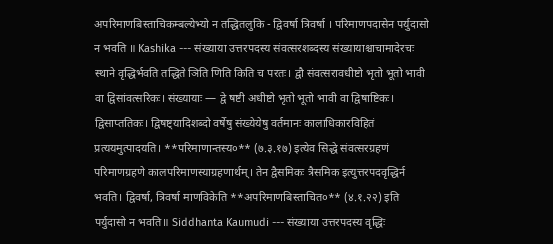अपरिमाणबिस्ताचिकम्बल्येभ्यो न तद्धितलुकि - द्विवर्षा त्रिवर्षा । परिमाणपदासेन पर्युदासो न भवति ॥ Kashika --- संख्याया उत्तरपदस्य संवत्सरशब्दस्य संख्यायाश्चाचामादेरचः स्थाने वृद्धिर्भवति तद्धिते ञिति णिति किति च परतः। द्वौ संवत्सरावधीष्टो भृतो भूतो भावी वा द्विसांवत्सरिकः। संख्यायाः — द्वे षष्टी अधीष्टो भृतो भूतो भावी वा द्विषाष्टिकः। द्विसाप्ततिकः। द्विषष्ट्यादिशब्दो वर्षेषु संख्येयेषु वर्तमानः कालाधिकारविहितं प्रत्ययमुत्पादयति। **परिमाणान्तस्य०** (७.३.१७) इत्येव सिद्धे संवत्सरग्रहणं परिमाणग्रहणे कालपरिमाणस्याग्रहणार्थम्। तेन द्वैसमिकः त्रैसमिक इत्युत्तरपदवृद्धिर्न भवति। द्विवर्षा, त्रिवर्षा माणविकेति **अपरिमाणबिस्ताचित०** (४.१.२२) इति पर्युदासो न भवति॥ Siddhanta Kaumudi --- संख्याया उत्तरपदस्य वृद्धिः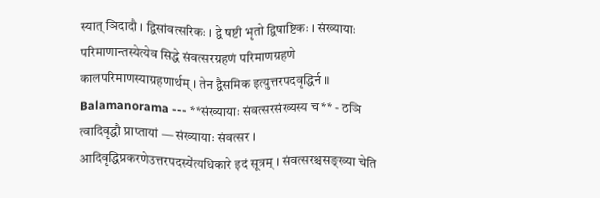स्यात् ञिदादौ । द्विसांवत्सरिकः । द्वे षष्टी भृतो द्विषाष्टिकः । संख्यायाः परिमाणान्तस्येत्येव सिद्धे संवत्सरग्रहणं परिमाणग्रहणे कालपरिमाणस्याग्रहणार्थम् । तेन द्वैसमिक इत्युत्तरपदवृद्धिर्न ॥ Balamanorama --- **संख्यायाः संवत्सरसंख्यस्य च** - ठञि त्वादिवृद्धौ प्राप्तायां — संख्यायाः संवत्सर । आदिवृद्धिप्रकरणेउत्तरपदस्ये॑त्यधिकारे इदं सूत्रम् । संवत्सरश्चसङ्ख्या चेति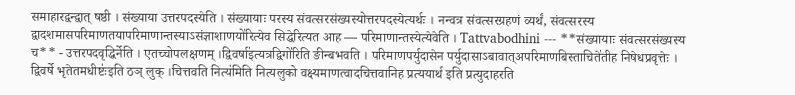समाहारद्वन्द्वात् षष्ठी । संख्याया उत्तरपदस्येति । संख्यायाः परस्य संवत्सरसंख्यस्योत्तरपदस्येत्यर्थः । नन्वत्र संवत्सरग्रहणं व्यर्थं, संवत्सरस्य द्वादशमासपरिमाणतयापरिमाणान्तस्याऽसंज्ञाशाणयो॑रित्येव सिद्धेरित्यत आह — परिमाणान्तस्येत्येवेति । Tattvabodhini --- **संख्यायाः संवत्सरसंख्यस्य च** - उत्तरपदवृद्धिर्नेति । एतच्चोपलक्षणम् ।द्विवर्षा॑इत्यत्रद्विगो॑रिति ङीन्बभवति । परिमाणपर्युदासेन पर्युदासाऽबावात्अपरिमाणबिस्ताचिते॑तीह निषेधप्रवृत्तेः । द्विवर्षे भृतेतमधीष्टः॑इति ठञ् लुक् ।चित्तवति नित्य॑मिति नित्यलुको वक्ष्यमाणत्वादचित्तवानिह प्रत्ययार्थ इति प्रत्युदाहरति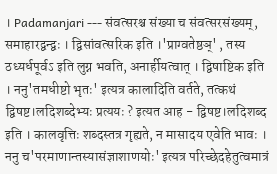। Padamanjari --- संवत्सरश्च संख्या च संवत्सरसंख्यम्, समाहारद्वन्द्वः । द्विसांवत्सरिक इति ।'प्राग्वतेष्ठञ्' , तस्य ठध्यर्धपूर्वऽ इति लुग्न भवति, अनार्हीयत्वात् । द्विषाष्टिक इति । ननु'तमधीष्टो भृतः' इत्यत्र कालादिति वर्तते, तत्कथं द्विषष्ट।लदिशब्देभ्यः प्रत्ययः ? इत्यत आह - द्विषष्ट।लदिशब्द इति । कालवृत्तिः शब्दस्तत्र गृह्यते, न मासादय एवेति भावः । ननु च'परमाणान्तस्यासंज्ञाशाणयोः' इत्यत्र परिच्छेदहेतुत्वमात्रं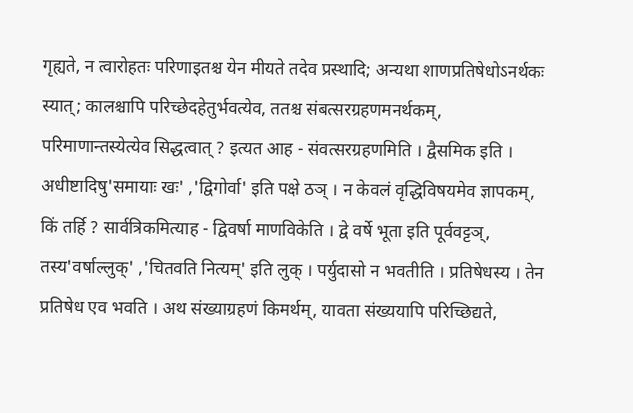गृह्यते, न त्वारोहतः परिणाइतश्च येन मीयते तदेव प्रस्थादि; अन्यथा शाणप्रतिषेधोऽनर्थकः स्यात्; कालश्चापि परिच्छेदहेतुर्भवत्येव, ततश्च संबत्सरग्रहणमनर्थकम्, परिमाणान्तस्येत्येव सिद्धत्वात् ? इत्यत आह - संवत्सरग्रहणमिति । द्वैसमिक इति । अधीष्टादिषु'समायाः खः' ,'द्विगोर्वा' इति पक्षे ठञ् । न केवलं वृद्धिविषयमेव ज्ञापकम्, किं तर्हि ? सार्वत्रिकमित्याह - द्विवर्षा माणविकेति । द्वे वर्षे भूता इति पूर्ववट्टञ्, तस्य'वर्षाल्लुक्' ,'चितवति नित्यम्' इति लुक् । पर्युदासो न भवतीति । प्रतिषेधस्य । तेन प्रतिषेध एव भवति । अथ संख्याग्रहणं किमर्थम्, यावता संख्ययापि परिच्छिद्यते,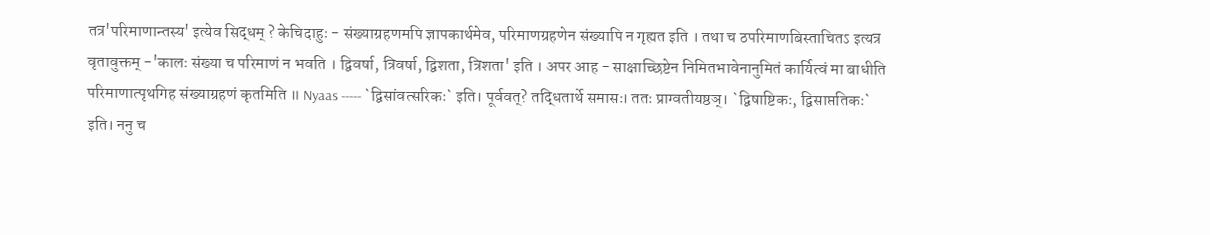तत्र'परिमाणान्तस्य' इत्येव सिद्धम् ? केचिदाहुः - संख्याग्रहणमपि ज्ञापकार्थमेव, परिमाणग्रहणेन संख्यापि न गृह्यत इति । तथा च ठपरिमाणबिस्ताचितऽ इत्यत्र वृतावुक्तम् -'कालः संख्या च परिमाणं न भवति । द्विवर्षा, त्रिवर्षा, द्विशता, त्रिशता' इति । अपर आह - साक्षाच्छिष्टेन निमितभावेनानुमितं कार्यित्वं मा बाधीति परिमाणात्पृथगिह संख्याग्रहणं कृतमिति ॥ Nyaas ----- `द्विसांवत्सरिकः` इति। पूर्ववत्? तद्धितार्थे समासः। ततः प्राग्वतीयष्ठञ्। `द्विषाष्टिकः, द्विसाप्ततिकः` इति। ननु च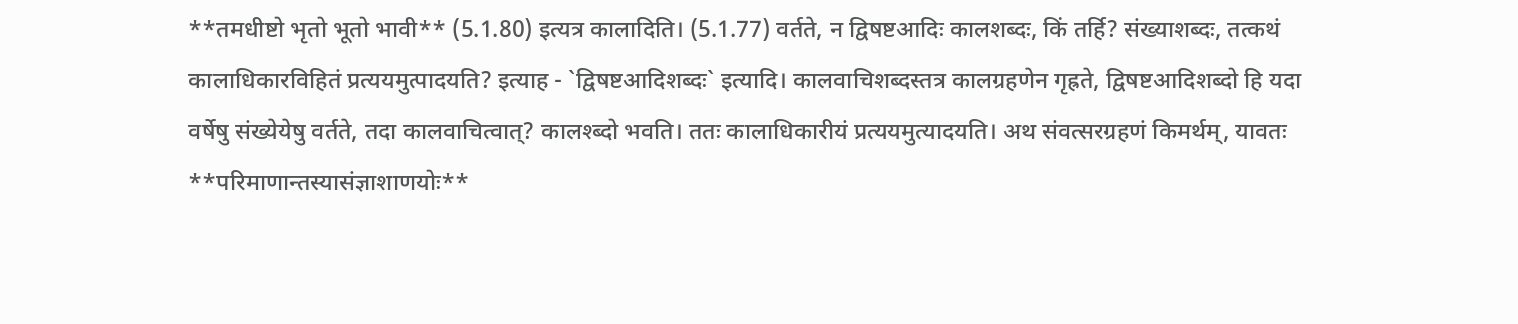**तमधीष्टो भृतो भूतो भावी** (5.1.80) इत्यत्र कालादिति। (5.1.77) वर्तते, न द्विषष्टआदिः कालशब्दः, किं तर्हि? संख्याशब्दः, तत्कथं कालाधिकारविहितं प्रत्ययमुत्पादयति? इत्याह - `द्विषष्टआदिशब्दः` इत्यादि। कालवाचिशब्दस्तत्र कालग्रहणेन गृह्रते, द्विषष्टआदिशब्दो हि यदा वर्षेषु संख्येयेषु वर्तते, तदा कालवाचित्वात्? कालश्ब्दो भवति। ततः कालाधिकारीयं प्रत्ययमुत्यादयति। अथ संवत्सरग्रहणं किमर्थम्, यावतः **परिमाणान्तस्यासंज्ञाशाणयोः**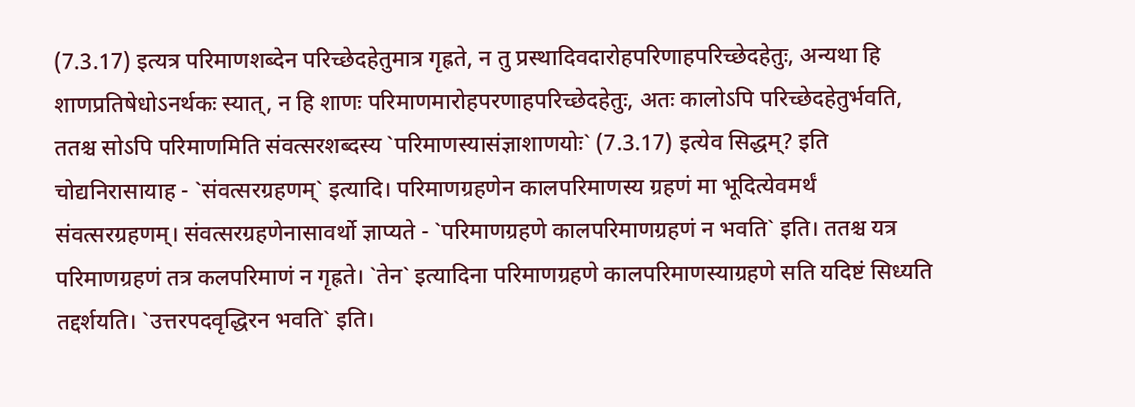(7.3.17) इत्यत्र परिमाणशब्देन परिच्छेदहेतुमात्र गृह्रते, न तु प्रस्थादिवदारोहपरिणाहपरिच्छेदहेतुः, अन्यथा हि शाणप्रतिषेधोऽनर्थकः स्यात्, न हि शाणः परिमाणमारोहपरणाहपरिच्छेदहेतुः, अतः कालोऽपि परिच्छेदहेतुर्भवति, ततश्च सोऽपि परिमाणमिति संवत्सरशब्दस्य `परिमाणस्यासंज्ञाशाणयोः` (7.3.17) इत्येव सिद्धम्? इति चोद्यनिरासायाह - `संवत्सरग्रहणम्` इत्यादि। परिमाणग्रहणेन कालपरिमाणस्य ग्रहणं मा भूदित्येवमर्थं संवत्सरग्रहणम्। संवत्सरग्रहणेनासावर्थो ज्ञाप्यते - `परिमाणग्रहणे कालपरिमाणग्रहणं न भवति` इति। ततश्च यत्र परिमाणग्रहणं तत्र कलपरिमाणं न गृह्रते। `तेन` इत्यादिना परिमाणग्रहणे कालपरिमाणस्याग्रहणे सति यदिष्टं सिध्यति तद्दर्शयति। `उत्तरपदवृद्धिरन भवति` इति।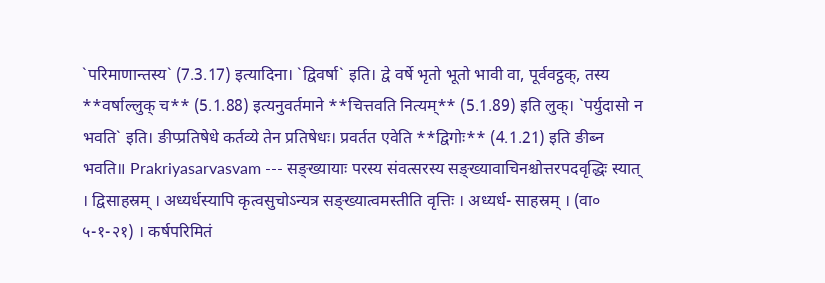`परिमाणान्तस्य` (7.3.17) इत्यादिना। `द्विवर्षा` इति। द्वे वर्षे भृतो भूतो भावी वा, पूर्ववट्ठक्, तस्य **वर्षाल्लुक् च** (5.1.88) इत्यनुवर्तमाने **चित्तवति नित्यम्** (5.1.89) इति लुक्। `पर्युदासो न भवति` इति। ङीप्प्रतिषेधे कर्तव्ये तेन प्रतिषेधः। प्रवर्तत एवेति **द्विगोः** (4.1.21) इति ङीब्न भवति॥ Prakriyasarvasvam --- सङ्ख्यायाः परस्य संवत्सरस्य सङ्ख्यावाचिनश्चोत्तरपदवृद्धिः स्यात् । द्विसाहस्रम् । अध्यर्धस्यापि कृत्वसुचोऽन्यत्र सङ्ख्यात्वमस्तीति वृत्तिः । अध्यर्ध- साहस्रम् । (वा० ५-१-२१) । कर्षपरिमितं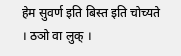हेम सुवर्ण इति बिस्त इति चोच्यते । ठञो वा लुक् ।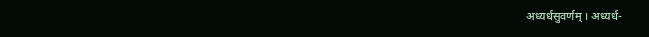अध्यर्धसुवर्णम् । अध्यर्ध-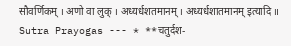सौवर्णिकम् । अणो वा लुक् । अध्यर्धशतमानम् । अध्यर्धशातमानम् इत्यादि ॥ Sutra Prayogas --- * **चतुर्दश-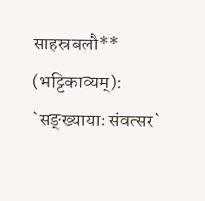साहस्रबलौ** (भट्टिकाव्यम्): `सङ्ख्यायाः संवत्सर`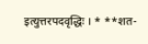इत्युत्तरपदवृद्धिः । * **शत-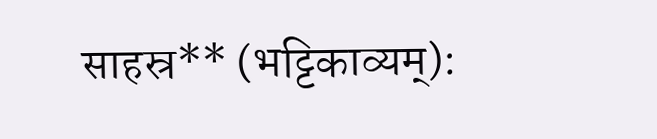साहस्र** (भट्टिकाव्यम्):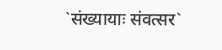`संख्यायाः संवत्सर`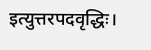इत्युत्तरपदवृद्धिः।